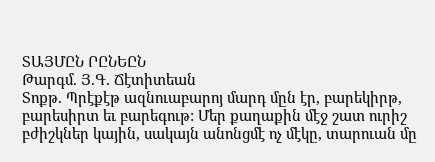ՏԱՅՄԸՆ ՐԸՆԵԸՆ
Թարգմ. Յ.Գ. Ճէտիտեան
Տոքթ. Պրէքէթ ազնուաբարոյ մարդ մըն էր, բարեկիրթ, բարեսիրտ եւ բարեգութ: Մեր քաղաքին մէջ շատ ուրիշ բժիշկներ կային, սակայն անոնցմէ ոչ մէկը, տարուան մը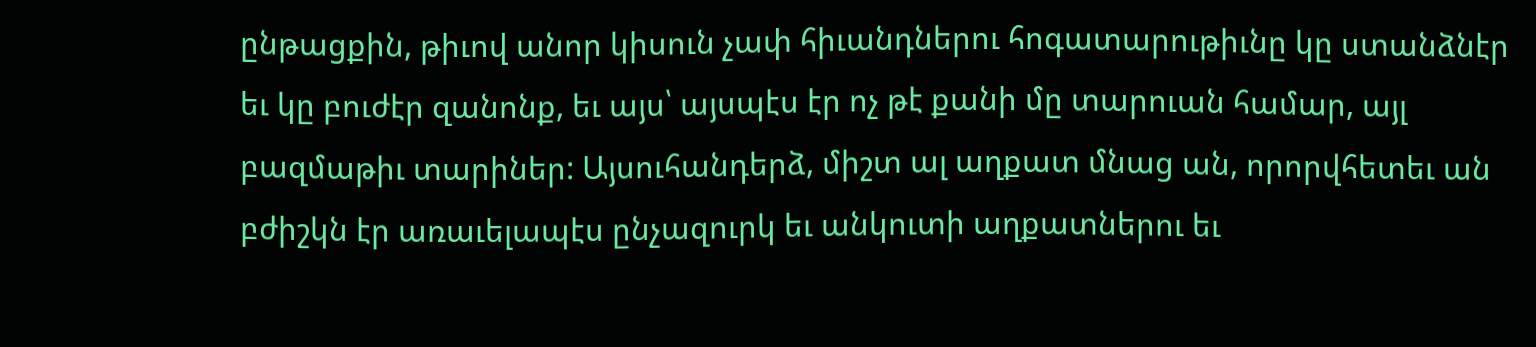ընթացքին, թիւով անոր կիսուն չափ հիւանդներու հոգատարութիւնը կը ստանձնէր եւ կը բուժէր զանոնք, եւ այս՝ այսպէս էր ոչ թէ քանի մը տարուան համար, այլ բազմաթիւ տարիներ: Այսուհանդերձ, միշտ ալ աղքատ մնաց ան, որորվհետեւ ան բժիշկն էր առաւելապէս ընչազուրկ եւ անկուտի աղքատներու եւ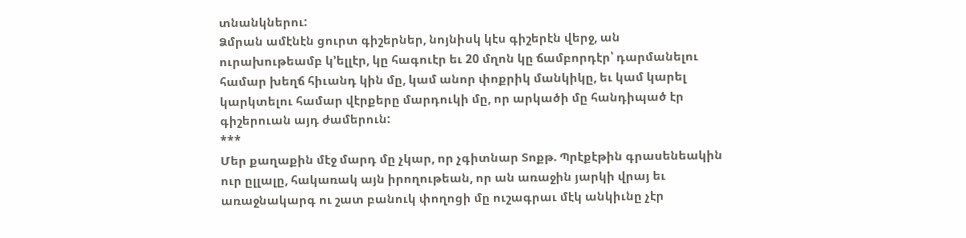տնանկներու:
Ձմրան ամէնէն ցուրտ գիշերներ, նոյնիսկ կէս գիշերէն վերջ, ան ուրախութեամբ կ՚ելլէր, կը հագուէր եւ 20 մղոն կը ճամբորդէր՝ դարմանելու համար խեղճ հիւանդ կին մը, կամ անոր փոքրիկ մանկիկը, եւ կամ կարել կարկտելու համար վէրքերը մարդուկի մը, որ արկածի մը հանդիպած էր գիշերուան այդ ժամերուն:
***
Մեր քաղաքին մէջ մարդ մը չկար, որ չգիտնար Տոքթ. Պրէքէթին գրասենեակին ուր ըլլալը, հակառակ այն իրողութեան, որ ան առաջին յարկի վրայ եւ առաջնակարգ ու շատ բանուկ փողոցի մը ուշագրաւ մէկ անկիւնը չէր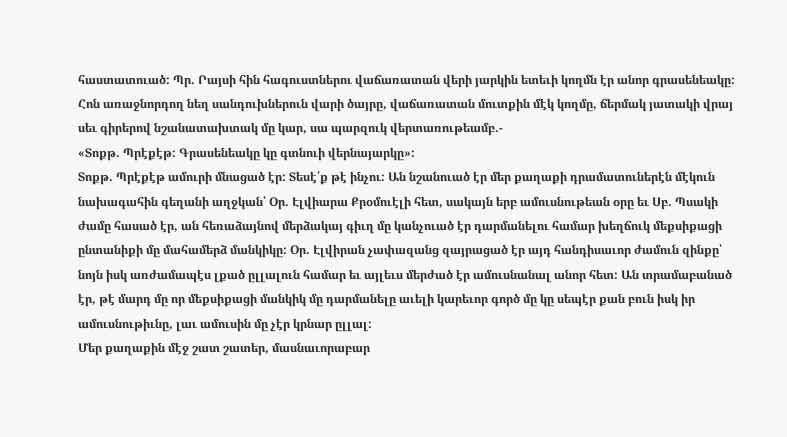հաստատուած: Պր. Րայսի հին հագուստներու վաճառատան վերի յարկին ետեւի կողմն էր անոր գրասենեակը:
Հոն առաջնորդող նեղ սանդուխներուն վարի ծայրը, վաճառատան մուտքին մէկ կողմը, ճերմակ յատակի վրայ սեւ գիրերով նշանատախտակ մը կար, սա պարզուկ վերտառութեամբ.-
«Տոքթ. Պրէքէթ: Գրասենեակը կը գտնուի վերնայարկը»:
Տոքթ. Պրէքէթ ամուրի մնացած էր: Տեսէ՛ք թէ ինչու: Ան նշանուած էր մեր քաղաքի դրամատուներէն մէկուն նախագահին գեղանի աղջկան՝ Օր. Էլվիարա Քրօմուէլի հետ, սակայն երբ ամուսնութեան օրը եւ Սբ. Պսակի ժամը հասած էր, ան հեռաձայնով մերձակայ գիւղ մը կանչուած էր դարմանելու համար խեղճուկ մեքսիքացի ընտանիքի մը մահամերձ մանկիկը: Օր. Էլվիրան չափազանց զայրացած էր այդ հանդիսաւոր ժամուն զինքը՝ նոյն իսկ առժամապէս լքած ըլլալուն համար եւ այլեւս մերժած էր ամուսնանալ անոր հետ: Ան տրամաբանած էր, թէ մարդ մը որ մեքսիքացի մանկիկ մը դարմանելը աւելի կարեւոր գործ մը կը սեպէր քան բուն իսկ իր ամուսնութիւնը, լաւ ամուսին մը չէր կրնար ըլլալ:
Մեր քաղաքին մէջ շատ շատեր, մասնաւորաբար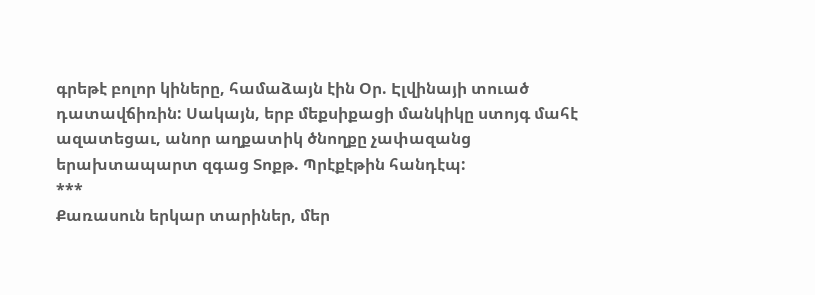գրեթէ բոլոր կիները, համաձայն էին Օր. Էլվինայի տուած դատավճիռին: Սակայն, երբ մեքսիքացի մանկիկը ստոյգ մահէ ազատեցաւ, անոր աղքատիկ ծնողքը չափազանց երախտապարտ զգաց Տոքթ. Պրէքէթին հանդէպ:
***
Քառասուն երկար տարիներ, մեր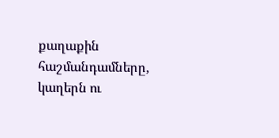քաղաքին հաշմանդամները, կաղերն ու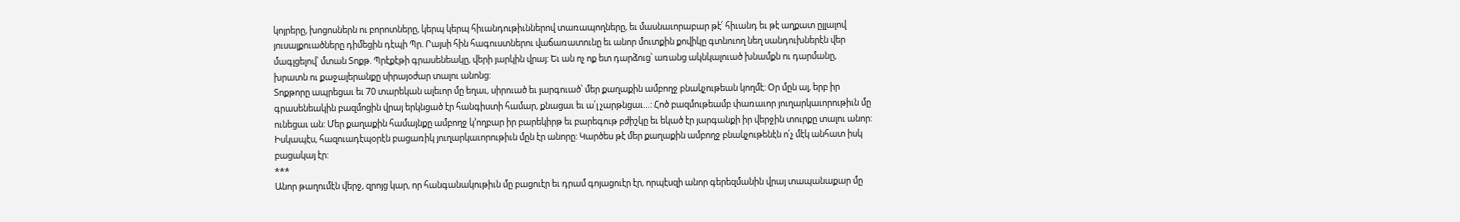կոյրերը, խոցոսներն ու բորոտները, կերպ կերպ հիւանդութիւններով տառապողները, եւ մասնաւորաբար թէ՛ հիւանդ եւ թէ աղքատ ըլլալով յուսալքուածները դիմեցին դէպի Պր. Րայսի հին հագուստներու վաճառատունը եւ անոր մուտքին քովիկը գտնուող նեղ սանդուխներէն վեր մագլցելով՝ մտան Տոքթ. Պրէքէթի գրասենեակը, վերի յարկին վրայ: Եւ ան ոչ ոք ետ դարձուց՝ առանց ակնկալուած խնամքն ու դարմանը, խրատն ու քաջալերանքը սիրայօժար տալու անոնց:
Տոքթորը ապրեցաւ եւ 70 տարեկան ալեւոր մը եղաւ, սիրուած եւ յարգուած՝ մեր քաղաքին ամբողջ բնակչութեան կողմէ: Օր մըն ալ, երբ իր գրասենեակին բազմոցին վրայ երկնցած էր հանգիստի համար, քնացաւ եւ ա՛լ չարթնցաւ…: Հոծ բազմութեամբ փառաւոր յուղարկաւորութիւն մը ունեցաւ ան: Մեր քաղաքին համայնքը ամբողջ կ՚ողբար իր բարեկիրթ եւ բարեգութ բժիշկը եւ եկած էր յարգանքի իր վերջին տուրքը տալու անոր: Իսկապէս, հազուադէպօրէն բացառիկ յուղարկաւորութիւն մըն էր անորը: Կարծես թէ մեր քաղաքին ամբողջ բնակչութենէն ո՛չ մէկ անհատ իսկ բացակայ էր:
***
Անոր թաղումէն վերջ, զրոյց կար, որ հանգանակութիւն մը բացուէր եւ դրամ գոյացուէր էր, որպէսզի անոր գերեզմանին վրայ տապանաքար մը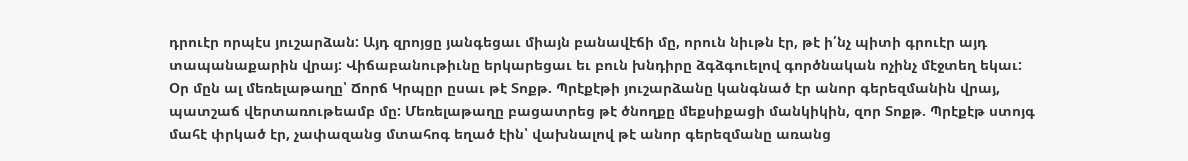դրուէր որպէս յուշարձան: Այդ զրոյցը յանգեցաւ միայն բանավէճի մը, որուն նիւթն էր, թէ ի՛նչ պիտի գրուէր այդ տապանաքարին վրայ: Վիճաբանութիւնը երկարեցաւ եւ բուն խնդիրը ձգձգուելով գործնական ոչինչ մէջտեղ եկաւ:
Օր մըն ալ մեռելաթաղը՝ Ճորճ Կրպըր ըսաւ թէ Տոքթ. Պրէքէթի յուշարձանը կանգնած էր անոր գերեզմանին վրայ, պատշաճ վերտառութեամբ մը: Մեռելաթաղը բացատրեց թէ ծնողքը մեքսիքացի մանկիկին, զոր Տոքթ. Պրէքէթ ստոյգ մահէ փրկած էր, չափազանց մտահոգ եղած էին՝ վախնալով թէ անոր գերեզմանը առանց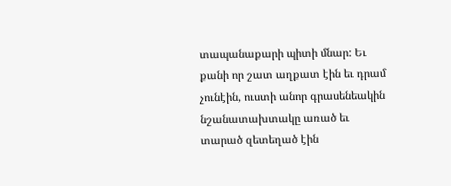տապանաքարի պիտի մնար: Եւ քանի որ շատ աղքատ էին եւ դրամ չունէին, ուստի անոր գրասենեակին նշանատախտակը առած եւ տարած զետեղած էին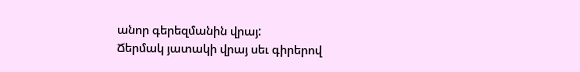անոր գերեզմանին վրայ:
Ճերմակ յատակի վրայ սեւ գիրերով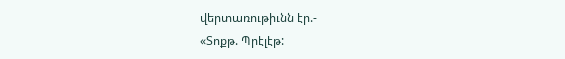վերտառութիւնն էր.-
«Տոքթ. Պրէլէթ: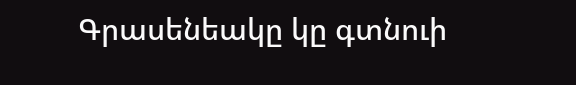Գրասենեակը կը գտնուի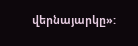վերնայարկը»: